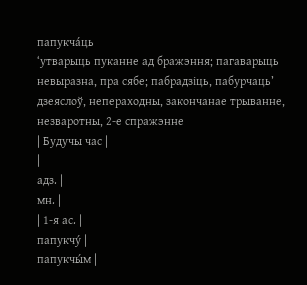папукча́ць
‘утварыць пуканне ад бражэння; пагаварыць невыразна, пра сябе; пабрадзіць, пабурчаць’
дзеяслоў, непераходны, закончанае трыванне, незваротны, 2-е спражэнне
| Будучы час |
|
адз. |
мн. |
| 1-я ас. |
папукчу́ |
папукчы́м |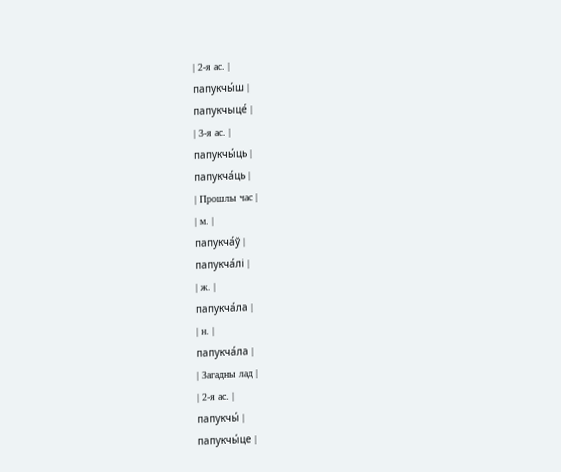| 2-я ас. |
папукчы́ш |
папукчыце́ |
| 3-я ас. |
папукчы́ць |
папукча́ць |
| Прошлы час |
| м. |
папукча́ў |
папукча́лі |
| ж. |
папукча́ла |
| н. |
папукча́ла |
| Загадны лад |
| 2-я ас. |
папукчы́ |
папукчы́це |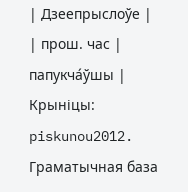| Дзеепрыслоўе |
| прош. час |
папукча́ўшы |
Крыніцы:
piskunou2012.
Граматычная база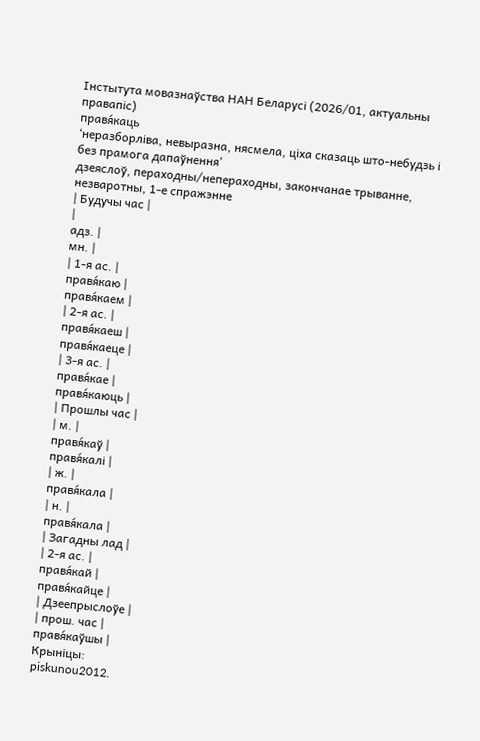Інстытута мовазнаўства НАН Беларусі (2026/01, актуальны правапіс)
правя́каць
‘неразборліва, невыразна, нясмела, ціха сказаць што-небудзь і без прамога дапаўнення’
дзеяслоў, пераходны/непераходны, закончанае трыванне, незваротны, 1-е спражэнне
| Будучы час |
|
адз. |
мн. |
| 1-я ас. |
правя́каю |
правя́каем |
| 2-я ас. |
правя́каеш |
правя́каеце |
| 3-я ас. |
правя́кае |
правя́каюць |
| Прошлы час |
| м. |
правя́каў |
правя́калі |
| ж. |
правя́кала |
| н. |
правя́кала |
| Загадны лад |
| 2-я ас. |
правя́кай |
правя́кайце |
| Дзеепрыслоўе |
| прош. час |
правя́каўшы |
Крыніцы:
piskunou2012.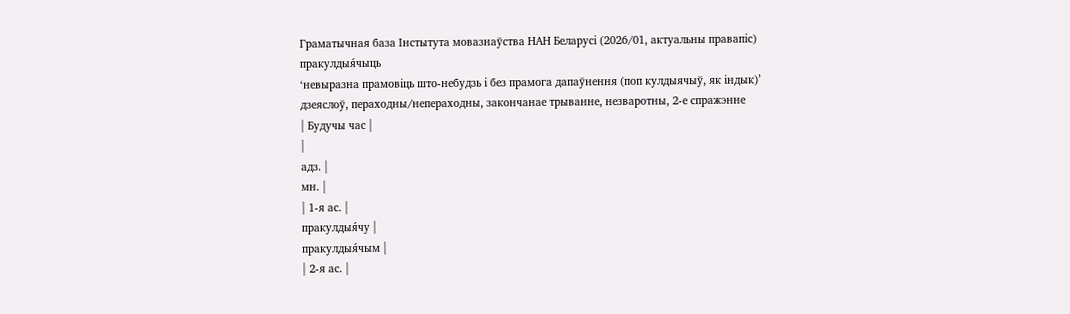Граматычная база Інстытута мовазнаўства НАН Беларусі (2026/01, актуальны правапіс)
пракулдыя́чыць
‘невыразна прамовіць што-небудзь і без прамога дапаўнення (поп кулдыячыў, як індык)’
дзеяслоў, пераходны/непераходны, закончанае трыванне, незваротны, 2-е спражэнне
| Будучы час |
|
адз. |
мн. |
| 1-я ас. |
пракулдыя́чу |
пракулдыя́чым |
| 2-я ас. |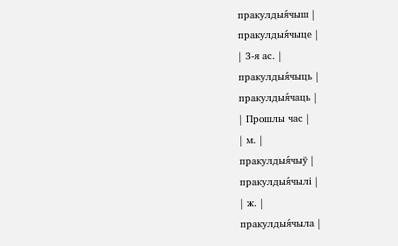пракулдыя́чыш |
пракулдыя́чыце |
| 3-я ас. |
пракулдыя́чыць |
пракулдыя́чаць |
| Прошлы час |
| м. |
пракулдыя́чыў |
пракулдыя́чылі |
| ж. |
пракулдыя́чыла |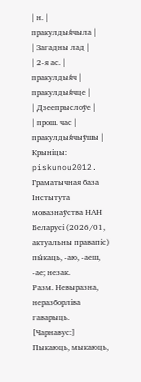| н. |
пракулдыя́чыла |
| Загадны лад |
| 2-я ас. |
пракулдыя́ч |
пракулдыя́чце |
| Дзеепрыслоўе |
| прош. час |
пракулдыя́чыўшы |
Крыніцы:
piskunou2012.
Граматычная база Інстытута мовазнаўства НАН Беларусі (2026/01, актуальны правапіс)
пы́каць, ‑аю, ‑аеш, ‑ае; незак.
Разм. Невыразна, неразборліва гаварыць. [Чарнавус:] Пыкаюць, мыкаюць,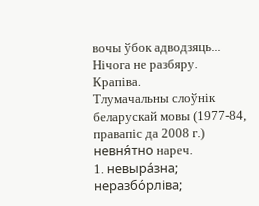вочы ўбок адводзяць... Нічога не разбяру. Крапіва.
Тлумачальны слоўнік беларускай мовы (1977-84, правапіс да 2008 г.)
невня́тно нареч.
1. невыра́зна; неразбо́рліва;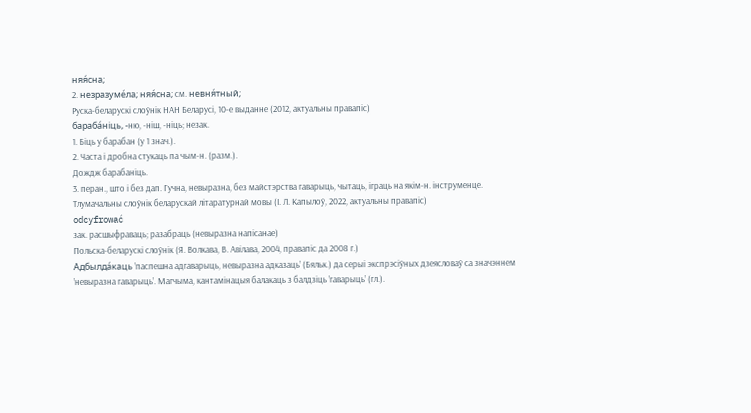няя́сна;
2. незразуме́ла; няя́сна; см. невня́тный;
Руска-беларускі слоўнік НАН Беларусі, 10-е выданне (2012, актуальны правапіс)
бараба́ніць, -ню, -ніш, -ніць; незак.
1. Біць у барабан (у 1 знач.).
2. Часта і дробна стукаць па чым-н. (разм.).
Дождж барабаніць.
3. перан., што і без дап. Гучна, невыразна, без майстэрства гаварыць, чытаць, іграць на якім-н. інструменце.
Тлумачальны слоўнік беларускай літаратурнай мовы (І. Л. Капылоў, 2022, актуальны правапіс)
odcyfrować
зак. расшыфраваць; разабраць (невыразна напісанае)
Польска-беларускі слоўнік (Я. Волкава, В. Авілава, 2004, правапіс да 2008 г.)
Адбылда́каць ’паспешна адгаварыць, невыразна адказаць’ (Бяльк.) да серыі экспрэсіўных дзеясловаў са значэннем ’невыразна гаварыць’. Магчыма, кантамінацыя балакаць з балдзіць ’гаварыць’ (гл.).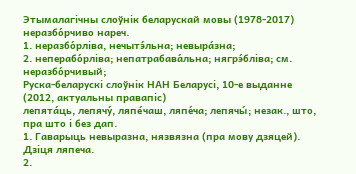Этымалагічны слоўнік беларускай мовы (1978-2017)
неразбо́рчиво нареч.
1. неразбо́рліва, нечытэ́льна; невыра́зна;
2. неперабо́рліва; непатрабава́льна; нягрэ́бліва; см. неразбо́рчивый;
Руска-беларускі слоўнік НАН Беларусі, 10-е выданне (2012, актуальны правапіс)
лепята́ць, лепячу́, ляпе́чаш, ляпе́ча; лепячы́; незак., што, пра што і без дап.
1. Гаварыць невыразна, нязвязна (пра мову дзяцей).
Дзіця ляпеча.
2.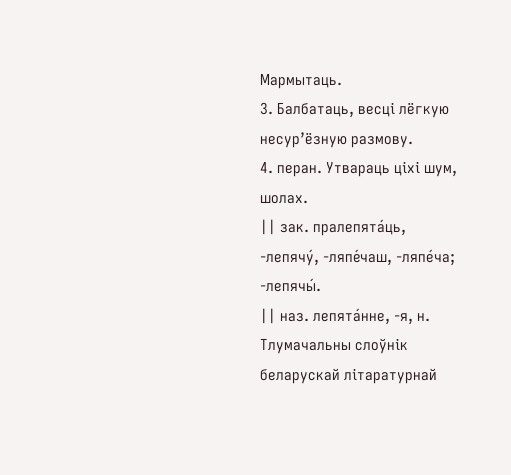Мармытаць.
3. Балбатаць, весці лёгкую несур’ёзную размову.
4. перан. Утвараць ціхі шум, шолах.
|| зак. пралепята́ць, -лепячу́, -ляпе́чаш, -ляпе́ча; -лепячы́.
|| наз. лепята́нне, -я, н.
Тлумачальны слоўнік беларускай літаратурнай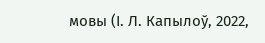мовы (І. Л. Капылоў, 2022,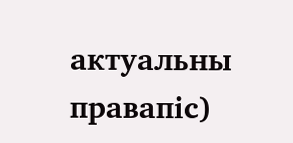актуальны правапіс)